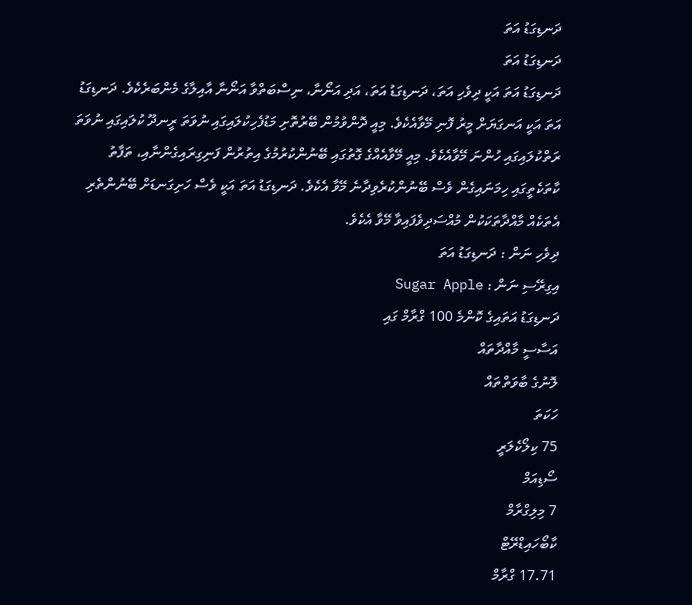ދަނޑިގަޑު އަތަ
ދަނޑިގަޑު އަތަ
ދަނޑިގަޑު އަތަ އަކީ ދިވެހި އަތަ، ދަނޑިގަޑު އަތަ، އަދި އަނޯނާ، ނިސްބަތްވާ އަނޯނާ އާއިލާގެ މެންބަރެކެވެ. ދަނޑިގަޑު އަތަ އަކީ އަނގަޔަށް މީރު ފޮނި މޭވާއެކެވެ. މިއީ ދޮންވުމުން ބޭރުތޮށި މަޑުފެހިކުލައިގައި ނުވަތަ ރީނދޫ ކުލައިގައި ނުވަތަ ރަތްކުލައިގައި ހުންނަ މޭވާއެކެވެ. މިއީ މޭވާއެއްގެ ގޮތުގައި ބޭނުންކުރުމުގެ އިތުރުން ފަނިގިރައިގެންނާއި، ތަފާތު ކާތަކެތީގައި ހިމަނައިގެން ވެސް ބޭނުންކުރެވިދާނެ މޭވާ އެކެވެ. ދަނޑިގަޑު އަތަ އަކީ ވެސް ހަށިގަނޑަށް ބޭނުންތެރި އެތަކެއް މާއްދާތަކަކުން މުއްސަދިވެފައިވާ މޭވާ އެކެވެ.
ދިވެހި ނަން : ދަނޑިގަޑު އަތަ
އިގިރޭސި ނަން : Sugar Apple
ދަނޑިގަޑު އަތައިގެ ކޮންމެ 100 ގްރާމް ގައި
އަސާސީ މާއްދާތައް
ލޮނުގެ ބާވަތްތައް
ހަކަތަ
75 ކިލޯކެލަރީ
ސޯޑިއަމް
7 މިލިގްރާމް
ކާބޯހައިޑްރޭޓް
17.71 ގްރާމް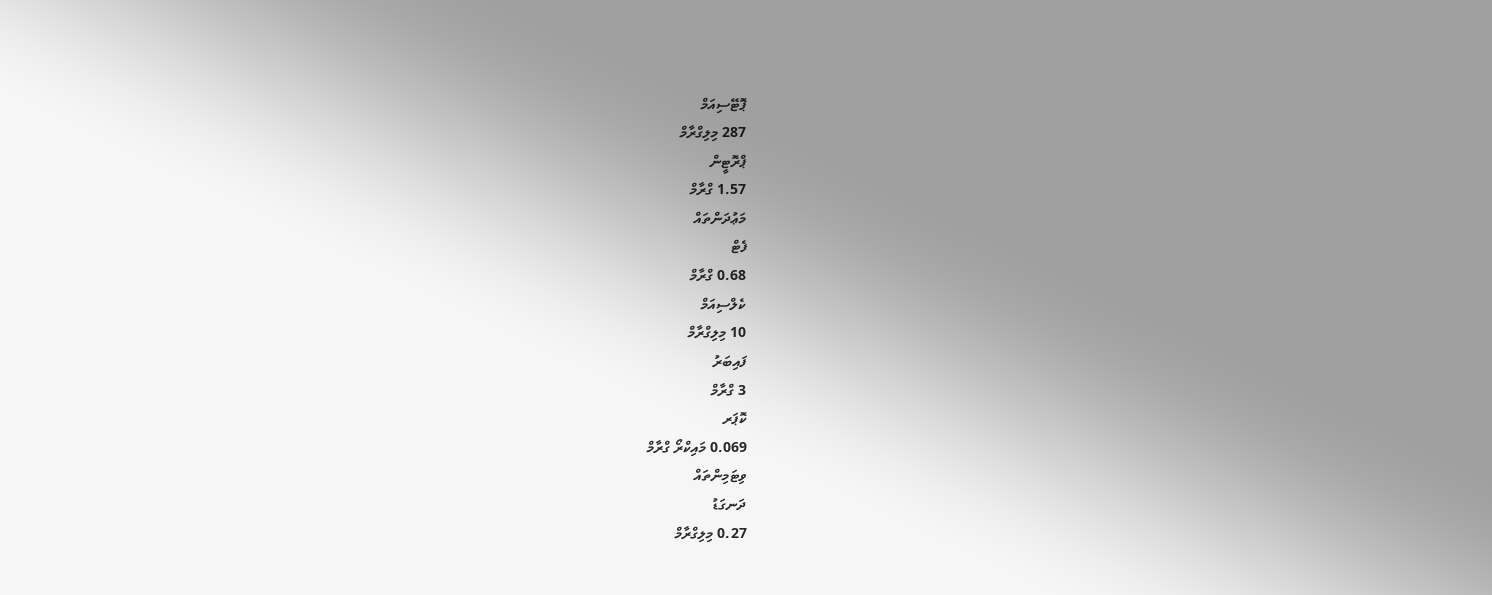ޕޮޓޭސިއަމް
287 މިލިގްރާމް
ޕްރޮޓީން
1.57 ގްރާމް
މަޢުދަންތައް
ފެޓް
0.68 ގްރާމް
ކެލްސިއަމް
10 މިލިގްރާމް
ފައިބަރު
3 ގްރާމް
ކޮޕަރ
0.069 މައިކްރޯ ގްރާމް
ވިޓަމިންތައް
ދަނގަޑު
0.27 މިލިގްރާމް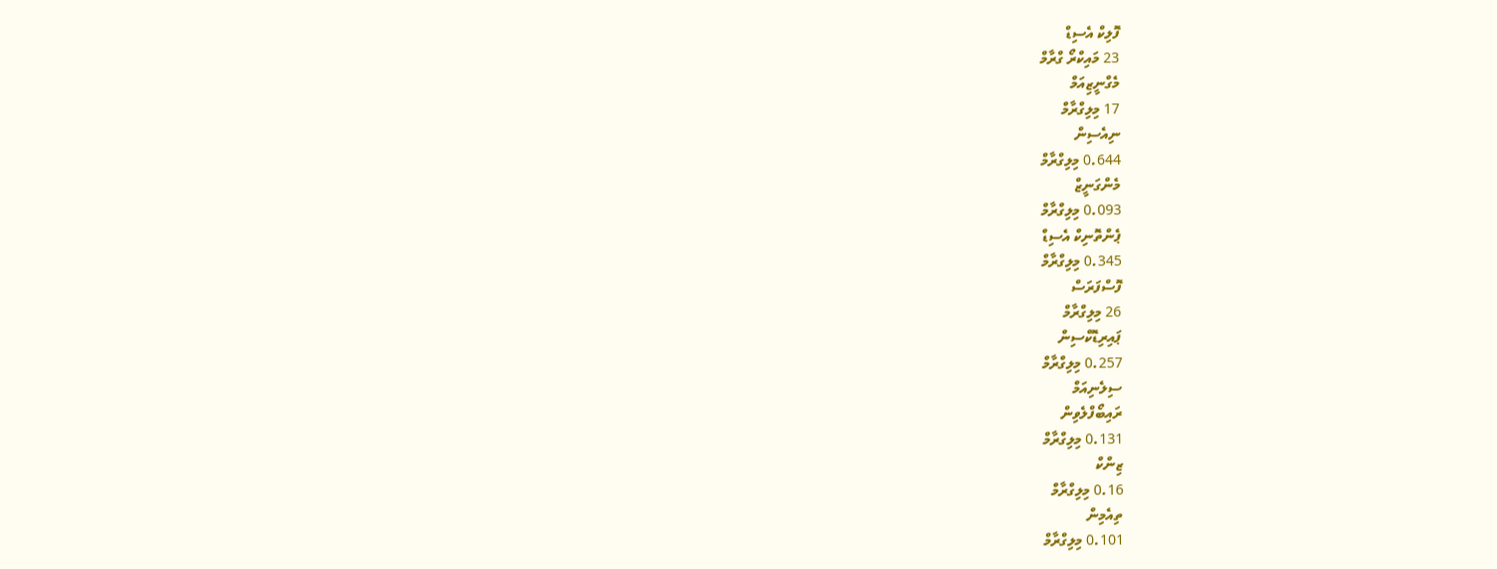ފޮލިކް އެސިޑް
23 މައިކްރޯ ގްރާމް
މެގްނީޒިއަމް
17 މިލިގްރާމް
ނިއެސިން
0.644 މިލިގްރާމް
މެންގަނީޒް
0.093 މިލިގްރާމް
ޕެންތޮނިކް އެސިޑް
0.345 މިލިގްރާމް
ފޮސްފަރަސް
26 މިލިގްރާމް
ޕައިރިޑޮކްސިން
0.257 މިލިގްރާމް
ސިލެނިއަމް
ރައިބޯފްލެވިން
0.131 މިލިގްރާމް
ޒިންކް
0.16 މިލިގްރާމް
ތިއެމިން
0.101 މިލިގްރާމް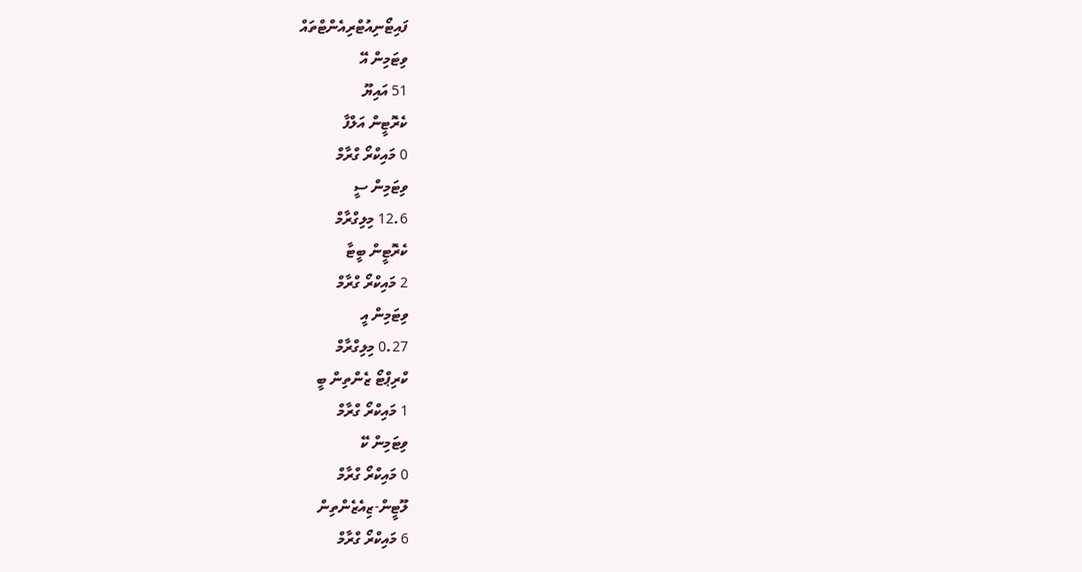ފައިޓޯނިއުޓްރިއެންޓްތައް
ވިޓަމިން އޭ
51 އައިޔޫ
ކެރޮޓީން އަލްފާ
0 މައިކްރޯ ގްރާމް
ވިޓަމިން ސީ
12.6 މިލިގްރާމް
ކެރޮޓީން ބީޓާ
2 މައިކްރޯ ގްރާމް
ވިޓަމިން އީ
0.27 މިލިގްރާމް
ކްރިޕްޓޯ ޒެންތިން ބީ
1 މައިކްރޯ ގްރާމް
ވިޓަމިން ކޭ
0 މައިކްރޯ ގްރާމް
ލޫޓީން-ޒިއެޒެންތިން
6 މައިކްރޯ ގްރާމް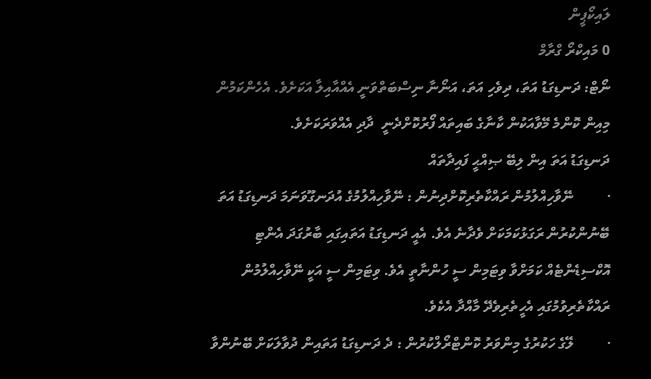ލައިކޯޕީން
0 މައިކްރޯ ގްރާމް
ނޯޓް: ދަނޑިގަޑު އަތަ، ދިވެހި އަތަ، އަނޯނާ ނިސްބަތްވަނީ އެއްއާއިލާ އަކަށެވެ. އެހެންކަމުން މިއިން ކޮންމެ މޭވާއަކުން ކާނާގެ ބައިތައް ފޯރުކޮށްދެނީ  ދާދި އެއްވަރަކަށެވެ.
ދަނޑިގަޑު އަތަ އިން ލިބޭ ޞިއްޙީ ފައިދާތައް
·         ނޭވާހިއްލުމުން ރައްކާތެރިކޮށްދިނުން : ނޭވާހިއްލުމުގެ އުދަނގޫވަނަމަ ދަނޑިގަޑު އަތަ ބޭނުންކުރުން ރަގަޅުކަމަކަށް ވެދާނެ އެވެ. އެއީ ދަނޑިގަޑު އަތައިގައި ބާރުގަދަ އެންޓި އޮކްސިޑެންޓެއް ކަމަށްވާ ވިޓަމިން ސީ ހުންނާތީ އެވެ. ވިޓަމިން ސީ އަކީ ނޭވާހިއްލުމުން ރައްކާތެރިވުމުގައި އެހީތެރިވެދޭ މާއްދާ އެކެވެ.
·         ލޭގެ ހަކުރުގެ މިންވަރު ކޮންޓްރޯލްކުރުން : ދެ ދަނޑިގަޑު އަތައިން ދުވާލަކަށް ބޭނުންވާ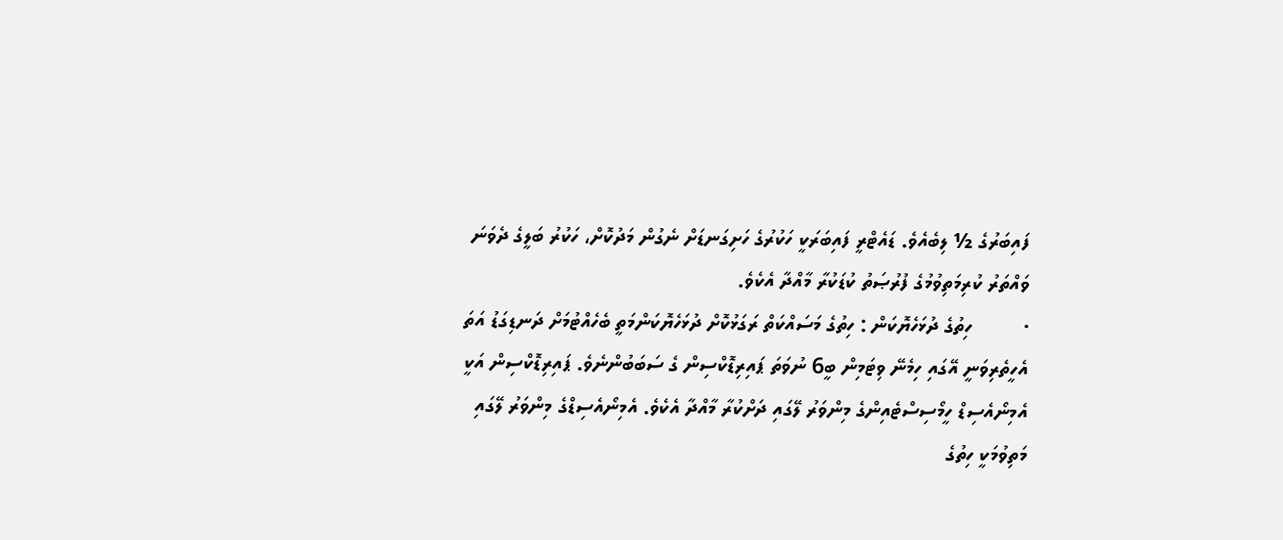ފައިބަރުގެ ½ ލިބެއެވެ. ޑައެޓްރީ ފައިބަރަކީ ހަކުރުގެ ހަށިގަނޑަށް ނެގުން މަދުކޮށް، ހަކުރު ބަލީގެ ދެވަނަ ވައްތަރު ކުރިމަތިވުމުގެ ފުރުޞަތު ކުޑަކުރާ މާއްދާ އެކެވެ.
·         ހިތުގެ ދުޅަހެޔޮކަން : ހިތުގެ މަސައްކަތް ރަގަޅުކޮށް ދުޅަހެޔޮކަންމަތީ ބެހެއްޓުމަށް ދަނޑިގަޑު އަތަ އެހީތެރިވަނީ އޭގައި ހިމެނޭ ވިޓަމިން ބީ6 ނުވަތަ ޕައިރިޑޮކްސިން ގެ ސަބަބުންނެވެ. ޕައިރިޑޮކްސިން އަކީ އެމިނޯއެސިޑް ހީމޯސިސްޓެއިންގެ މިންވަރު ލޭގައި ދަށްކުރާ މާއްދާ އެކެވެ. އެމިނޯއެސިޑްގެ މިންވަރު ލޭގައި މަތިވުމަކީ ހިތުގެ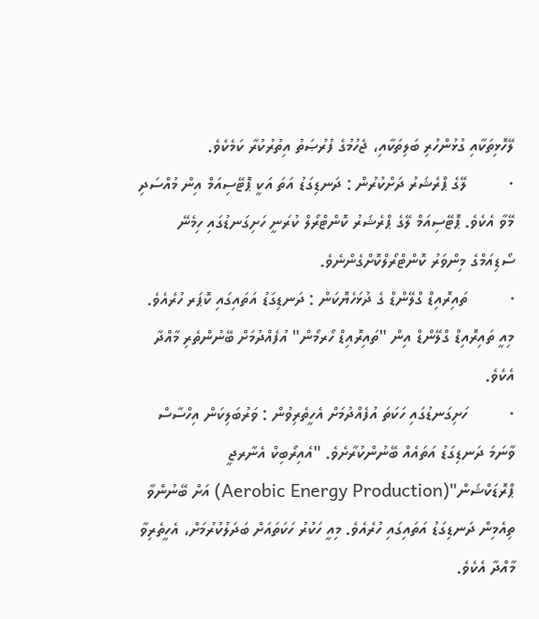ލޭހޮޅިތަކާއި ގުޅުންހުރި ބަލިތަކާއި، ޖެހުމުގެ ފުރުޞަތު އިތުރުކުރާ ކަމެކެވެ.
·         ލޭގެ ޕްރެޝަރު ދަށްކުރުން : ދަނޑިގަޑު އަތަ އަކީ ޕޮޓޭސިއަމް އިން މުއްސަދި މޭވާ އެކެވެ. ޕޮޓޭސިއަމް ލޭގެ ޕްރެޝަރު ކޮންޓްރޯލް ކުރަނީ ހަށިގަނޑުގައި ހިމެނޭ ސޯޑިއަމްގެ މިންވަރު ކޮންޓްރޯލްކޮށްގެންނެވެ.
·         ތައިރޮއިޑް ގްލޭންޑް ގެ ދުޅަހެޔޮކަން : ދަނޑިގަޑު އަތައިގައި ކޮޕަރ ހުރެއެވެ. މިއީ ތައިރޮއިޑް ގްލޭންޑް އިން "ތައިރޮއިޑް ހޯރމޯން" އުފެއްދުމަށް ބޭނުންތެރި މާއްދާ އެކެވެ.
·         ހަށިގަނޑުގައި ހަކަތަ އުފެއްދުމަށް އެހީތެރިވުން : ވަރުބަލިކަން އިހްސާސް ވާނަމަ ދަނޑިގަޑު އަތައެއް ބޭނުންކުރާށެވެ. "އެއިރޯބިކް އެނާރޖީ ޕްރޮޑަކްޝަން"(Aerobic Energy Production) އަށް ބޭނުންވާ ތިއެމިން ދަނޑިގަޑު އަތައިގައި ހުރެއެވެ. މިއީ ހަކުރު ހަކަތައަށް ބަދަލުކުރުމަށް، އެހީތެރިވާ މާއްދާ އެކެވެ.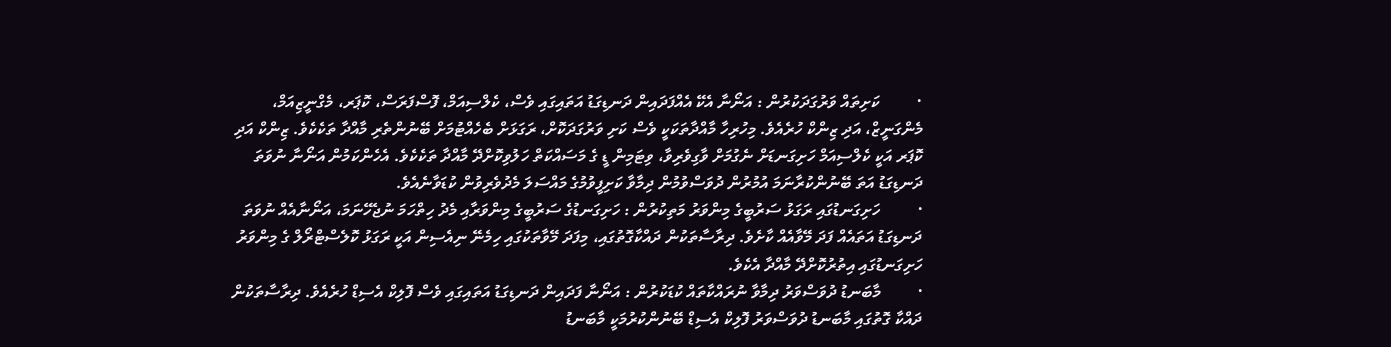·         ކަށިތައް ވަރުގަދަކުރުން : އަނޯނާ އެކޭ އެއްފަދައިން ދަނޑިގަޑު އަތައިގައި ވެސް، ކެލްސިއަމް، ފޮސްފަރަސް، ކޮޕަރ، މެގްނީޒިއަމް، މެންގަނީޒް، އަދި ޒިންކް ހުރެއެވެ. މިހުރިހާ މާއްދާތަކަކީ ވެސް ކަށި ވަރުގަދަކޮށް، ރަގަޅަށް ބެހެއްޓުމަށް ބޭނުންތެރި މާއްދާ ތަކެކެވެ. ޒިންކް އަދި ކޮޕަރ އަކީ ކެލްސިއަމް ހަށިގަނޑަށް ނެގުމަށް ވާގިވެރިވާ، ވިޓަމިން ޑީ ގެ މަސައްކަތް ހަލުވިކޮށްދޭ މާއްދާ ތަކެކެވެ. އެހެންކަމުން އަނޯނާ ނުވަތަ ދަނޑިގަޑު އަތަ ބޭނުންކުރާނަމަ އުމުރުން ދުވަސްވުމުން ދިމާވާ ކަށިފީވުމުގެ މައްސަލަ މެދުވެރިވުން ކުޑަވާނެއެވެ.
·         ހަށިގަނޑުގައި ރަގަޅު ސަރުބީގެ މިންވަރު މަތިކުރުން : ހަށިގަނޑުގެ ސަރުބީގެ މިންވަރާއި މެދު ހިތްހަމަ ނުޖެހޭނަމަ، އަނޯނާއެއް ނުވަތަ ދަނޑިގަޑު އަތައެއް ފަދަ މޭވާއެއް ކާށެވެ. ދިރާސާތަކުން ދައްކާގޮތުގައި، މިފަދަ މޭވާތަކުގައި ހިމެނޭ ނިއެސިން އަކީ ރަގަޅު ކޮލެސްޓްރޯލް ގެ މިންވަރު ހަށިގަނޑުގައި އިތުރުކޮށްދޭ މާއްދާ އެކެވެ.
·         މާބަނޑު ދުވަސްވަރު ދިމާވާ ނުރައްކާތައް ކުޑަކުރުން : އަނޯނާ ފަދައިން ދަނޑިގަޑު އަތައިގައި ވެސް ފޮލިކް އެސިޑް ހުރެއެވެ. ދިރާސާތަކުން ދައްކާ ގޮތުގައި މާބަނޑު ދުވަސްވަރު ފޮލިކް އެސިޑް ބޭނުންކުރުމަކީ މާބަނޑު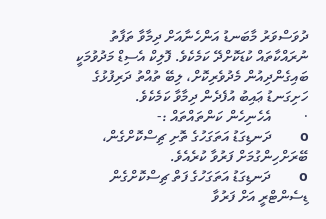ދުވަސްވަރު މާބަނޑު އަންހެނާއަށް ދިމާވާ ތަފާތު ނުރައްކާތައް ކުޑަކޮށްދޭ ކަމެކެވެ. ފޮލިކް އެސިޑް މަދުވުމަކީ ބައިގެންދިއުން މެދުވެރިކޮށް، ލިބޭ ތުއްތު ދަރިފުޅުގެ ހަށިގަނޑު ޢައިބު އުފެދެން ދިމާވާ ކަމެކެވެ.
·         އެހެނިހެން ކަންތައްތައް :-
o       ދަނޑިގަޑު އަތަގަހުގެ ތޮށި ޗިސްކޮށްގެން، ބޭރަށްހިންގުމަށް ފަރުވާ ކުރެއެވެ.
o       ދަނޑިގަޑު އަތަގަހުގެ ފަތް ޗިސްކޮށްގެން ޑިސެންޓްރީ އަށް ފަރުވާ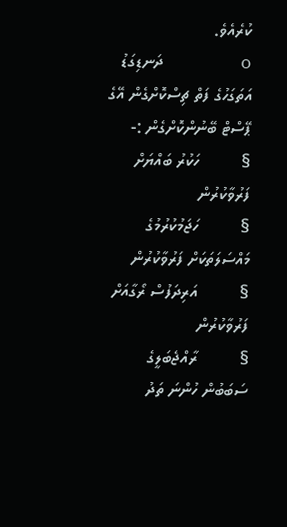ކުރެއެވެ.
o       ދަނޑިގަޑު އަތަގަހުގެ ފަތް ޗިސްކޮށްގެން އޭގެ ޕޭސްޓް ބޭނުންކޮށްގެން :-
§         ހަކުރު ބައްޔަށް ފަރުވާކުރުން
§         ހަޖަމުކުރުމުގެ މައްސަލަތަކަށް ފަރުވާކުރުން
§         އަރިދަފުސް ރޯގާއަށް ފަރުވާކުރުން
§         ރާއްޖެބަލީގެ ސަބަބުން ހުންނަ ތަދު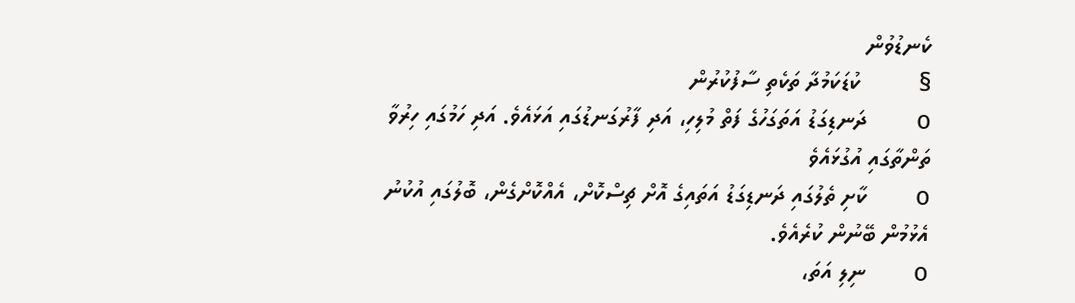ކެނޑުވުން
§         ކުޑަކަމުދާ ތަކެތި ސާފުކުރުން
o       ދަނޑިގަޑު އަތަގަހުގެ ފަތް މުލިހި، އަދި ފާރުގަނޑުގައި އަޅައެވެ. އަދި ހަމުގައި ހިރުވާ ތަންތާގައި އުގުޅައެވެ
o       ކާށި ތެލުގައި ދަނޑިގަޑު އަތައިގެ އޮށް ޗިސްކޮށް، އެއްކޮށްގެން، ބޮލުގައި އުކުނު އެޅުމުން ބޭނުން ކުރެއެވެ.
o       ނިލި އަތަ،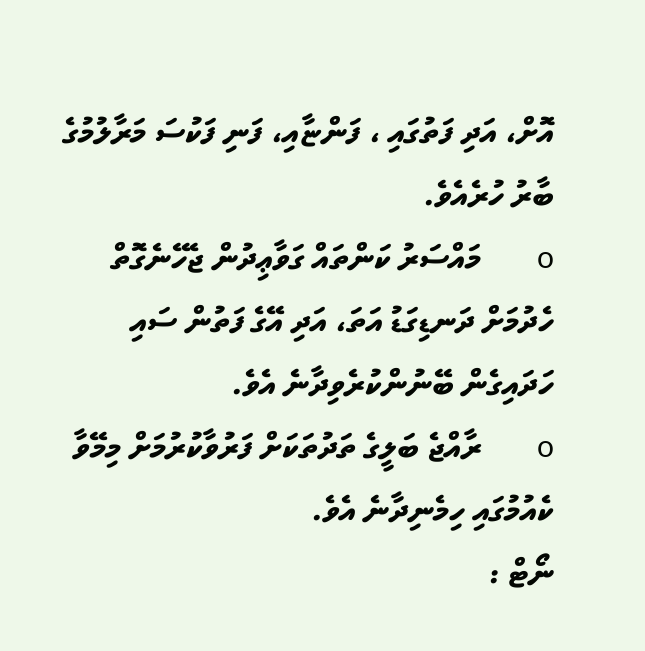އޮށް، އަދި ފަތުގައި ، ފަންޏާއި، ފަނި ފަކުސަ މަރާލުމުގެ ބާރު ހުރެއެވެ.
o       މައްސަރު ކަންތައް ގަވާޢިދުން ޖެހޭނެގޮތް ހެދުމަށް ދަނޑިގަޑު އަތަ، އަދި އޭގެ ފަތުން ސައި ހަދައިގެން ބޭނުންކުރެވިދާނެ އެވެ.
o       ރާއްޖެ ބަލީގެ ތަދުތަކަށް ފަރުވާކުރުމަށް މިމޭވާ ކެއުމުގައި ހިމެނިދާނެ އެވެ.
ނޯޓް :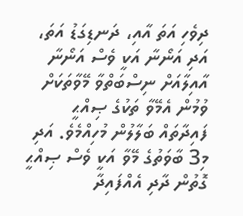ދިވެހި އަތަ އާއި، ދަނޑިގަޑު އަތަ، އަދި އަނޯނާ އަކީ ވެސް އަނޯނާ އާއިލާއަށް ނިސްބަތްވާ މޭވާތަކަށް ވުމުން އެމޭވާ ތަކުގެ ޞިއްޙީ ފައިދާތައް ބަލާލުން މުހިއްމެވެ. އަދި މި3 ބާވަތުގެ މޭވާ އަކީ ވެސް ޞިއްޙީ ގޮތުން ދާދި އެއްފައިދާ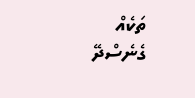ތަކެއް ގެނެސްދޭ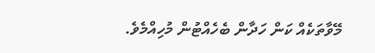މޭވާތަކެއް ކަން ހަދާން ބެހެއްޓުން މުހިއްމެވެ.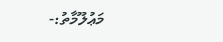މަޢުލޫމާތު:-